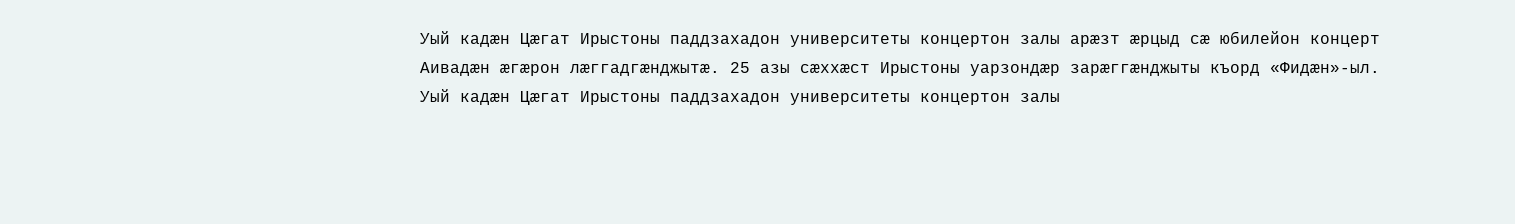Уый кадæн Цæгат Ирыстоны паддзахадон университеты концертон залы арæзт æрцыд сæ юбилейон концерт
Аивадæн æгæрон лæггадгæнджытæ. 25 азы сæххæст Ирыстоны уарзондæр зарæггæнджыты къорд «Фидæн»-ыл. Уый кадæн Цæгат Ирыстоны паддзахадон университеты концертон залы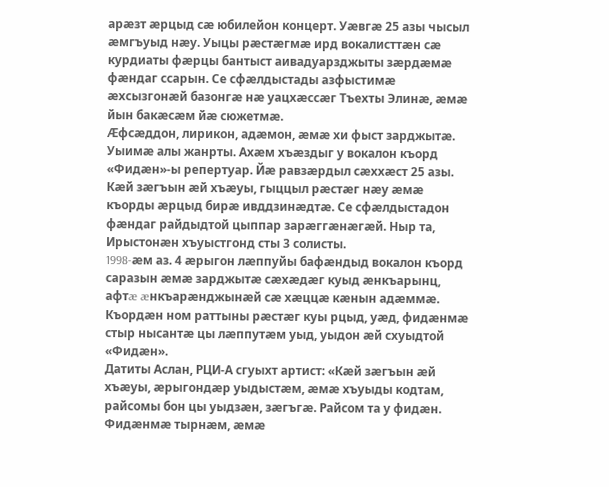арæзт æрцыд сæ юбилейон концерт. Уæвгæ 25 азы чысыл æмгъуыд нæу. Уыцы рæстæгмæ ирд вокалисттæн сæ курдиаты фæрцы бантыст аивадуарзджыты зæрдæмæ фæндаг ссарын. Се сфæлдыстады азфыстимæ æхсызгонæй базонгæ нæ уацхæссæг Тъехты Элинæ, æмæ йын бакæсæм йæ сюжетмæ.
Æфсæддон, лирикон, адæмон, æмæ хи фыст зарджытæ. Уыимæ алы жанрты. Ахæм хъæздыг у вокалон къорд «Фидæн»-ы репертуар. Йæ равзæрдыл сæххæст 25 азы. Кæй зæгъын æй хъæуы, гыццыл рæстæг нæу æмæ къорды æрцыд бирæ ивддзинæдтæ. Се сфæлдыстадон фæндаг райдыдтой цыппар зарæггæнæгæй. Ныр та, Ирыстонæн хъуыстгонд сты 3 солисты.
1998-æм аз. 4 æрыгон лæппуйы бафæндыд вокалон къорд саразын æмæ зарджытæ сæхæдæг куыд æнкъарынц, афтæ æнкъарæнджынæй сæ хæццæ кæнын адæммæ. Къордæн ном раттыны рæстæг куы рцыд, уæд, фидæнмæ стыр нысантæ цы лæппутæм уыд, уыдон æй схуыдтой «Фидæн».
Датиты Аслан, РЦИ-А сгуыхт артист: «Кæй зæгъын æй хъæуы, æрыгондæр уыдыстæм, æмæ хъуыды кодтам, райсомы бон цы уыдзæн, зæгъгæ. Райсом та у фидæн. Фидæнмæ тырнæм, æмæ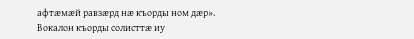афтæмæй равзæрд нæ къорды ном дæр».
Вокалон къорды солисттæ иу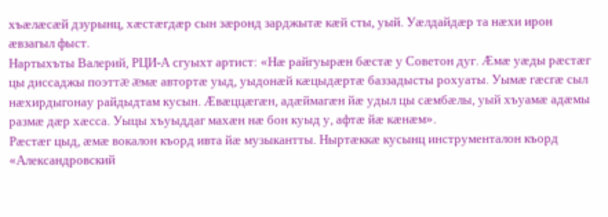хъæлæсæй дзурынц, хæстæгдæр сын зæронд зарджытæ кæй сты, уый. Уæлдайдæр та нæхи ирон æвзагыл фыст.
Нартыхъты Валерий, РЦИ-А сгуыхт артист: «Нæ райгуырæн бæстæ у Советон дуг. Æмæ уæды рæстæг цы диссаджы поэттæ æмæ автортæ уыд, уыдонæй кæцыдæртæ баззадысты рохуаты. Уымæ гæсгæ сыл нæхирдыгонау райдыдтам кусын. Æвæццæгæн, адæймагæн йæ удыл цы сæмбæлы, уый хъуамæ адæмы размæ дæр хæсса. Уыцы хъуыддаг махæн нæ бон куыд у, афтæ йæ кæнæм».
Рæстæг цыд, æмæ вокалон къорд ивта йæ музыкантты. Ныртæккæ кусынц инструменталон къорд «Александровский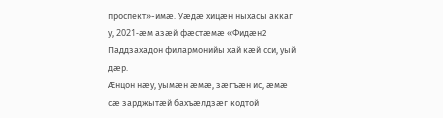проспект»-имæ. Уæдæ хицæн ныхасы аккаг у, 2021-æм азæй фæстæмæ «Фидæн2 Паддзахадон филармонийы хай кæй сси, уый дæр.
Æнцон нæу, уымæн æмæ, зæгъæн ис, æмæ сæ зарджытæй бахъæлдзæг кодтой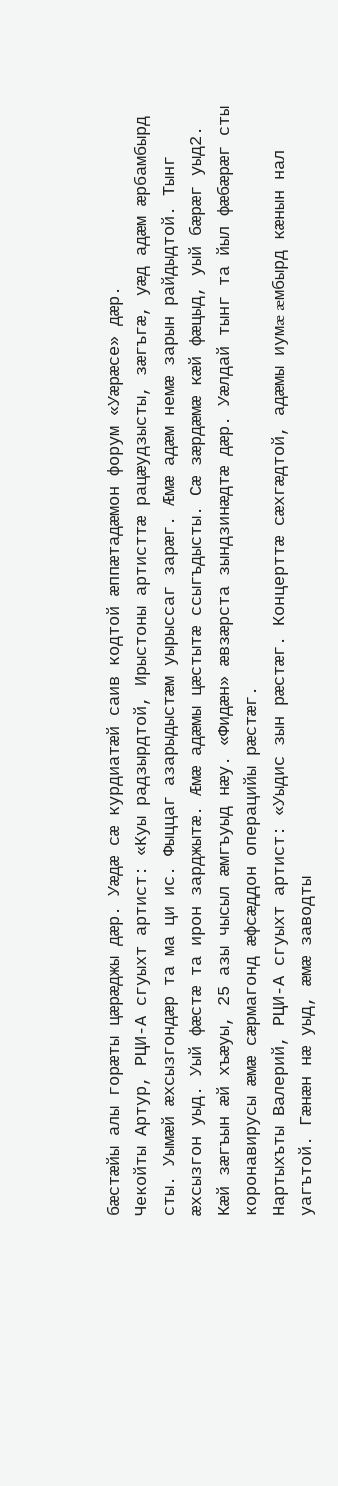бæстæйы алы горæты цæрæджы дæр. Уæдæ сæ курдиатæй саив кодтой æппæтадæмон форум «Уæрæсе» дæр.
Чекойты Артур, РЦИ-А сгуыхт артист: «Куы радзырдтой, Ирыстоны артисттæ рацæудзысты, зæгъгæ, уæд адæм æрбамбырд сты. Уымæй æхсызгондæр та ма ци ис. Фыццаг азарыдыстæм уырыссаг зарæг. Æмæ адæм немæ зарын райдыдтой. Тынг æхсызгон уыд. Уый фæстæ та ирон зарджытæ. Æмæ адæмы цæстытæ ссыгъдысты. Сæ зæрдæмæ кæй фæцыд, уый бæрæг уыд2.
Кæй зæгъын æй хъæуы, 25 азы чысыл æмгъуыд нæу. «Фидæн» æвзæрста зындзинæдтæ дæр. Уæлдай тынг та йыл фæбæрæг сты коронавирусы æмæ сæрмагонд æфсæддон операцийы рæстæг.
Нартыхъты Валерий, РЦИ-А сгуыхт артист: «Уыдис зын рæстæг. Концерттæ сæхгæдтой, адæмы иумæ æмбырд кæнын нал уагътой. Гæнæн нæ уыд, æмæ заводты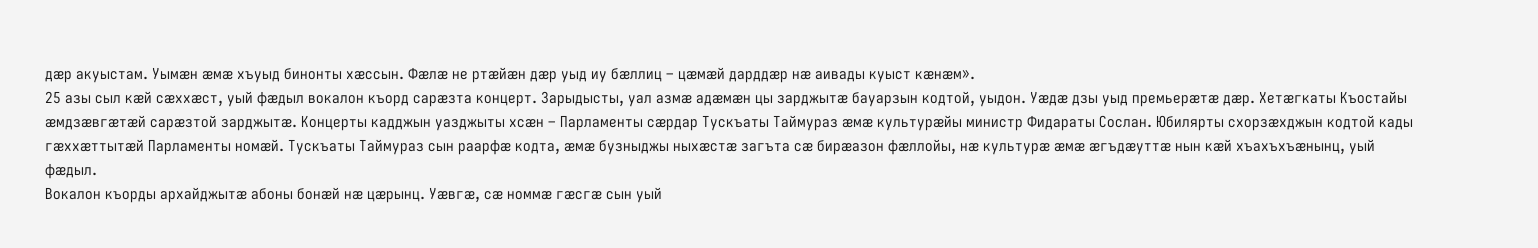дæр акуыстам. Уымæн æмæ хъуыд бинонты хæссын. Фæлæ не ртæйæн дæр уыд иу бæллиц – цæмæй дарддæр нæ аивады куыст кæнæм».
25 азы сыл кæй сæххæст, уый фæдыл вокалон къорд сарæзта концерт. Зарыдысты, уал азмæ адæмæн цы зарджытæ бауарзын кодтой, уыдон. Уæдæ дзы уыд премьерæтæ дæр. Хетæгкаты Къостайы æмдзæвгæтæй сарæзтой зарджытæ. Концерты кадджын уазджыты хсæн – Парламенты сæрдар Тускъаты Таймураз æмæ культурæйы министр Фидараты Сослан. Юбилярты схорзæхджын кодтой кады гæххæттытæй Парламенты номæй. Тускъаты Таймураз сын раарфæ кодта, æмæ бузныджы ныхæстæ загъта сæ бирæазон фæллойы, нæ культурæ æмæ æгъдæуттæ нын кæй хъахъхъæнынц, уый фæдыл.
Вокалон къорды архайджытæ абоны бонæй нæ цæрынц. Уæвгæ, сæ номмæ гæсгæ сын уый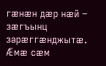гæнæн дæр нæй – зæгъынц зарæггæнджытæ. Æмæ сæм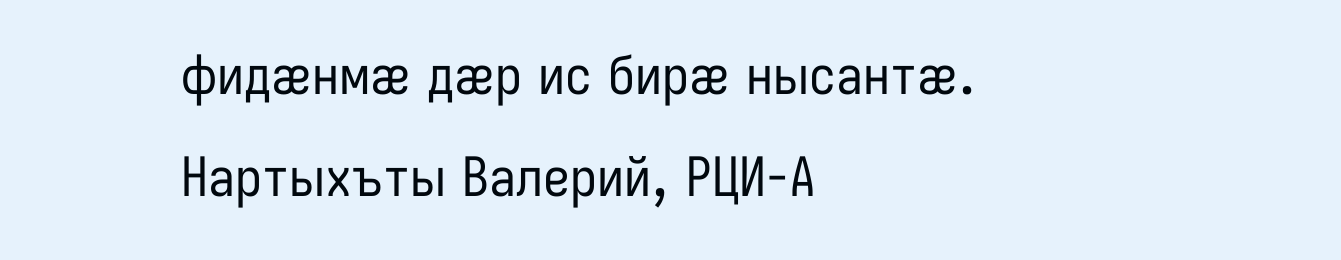фидæнмæ дæр ис бирæ нысантæ.
Нартыхъты Валерий, РЦИ-А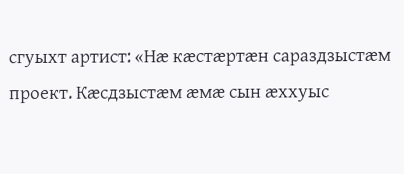сгуыхт артист: «Нæ кæстæртæн сараздзыстæм проект. Кæсдзыстæм æмæ сын æххуыс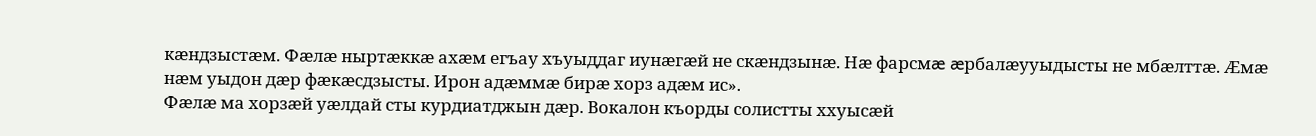кæндзыстæм. Фæлæ ныртæккæ ахæм егъау хъуыддаг иунæгæй не скæндзынæ. Нæ фарсмæ æрбалæууыдысты не мбæлттæ. Æмæ нæм уыдон дæр фæкæсдзысты. Ирон адæммæ бирæ хорз адæм ис».
Фæлæ ма хорзæй уæлдай сты курдиатджын дæр. Вокалон къорды солистты ххуысæй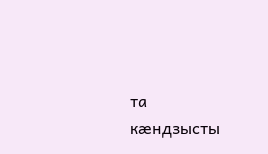та кæндзысты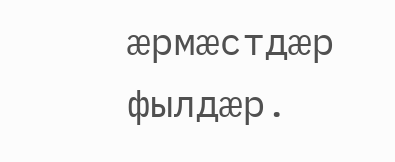æрмæстдæр фылдæр.